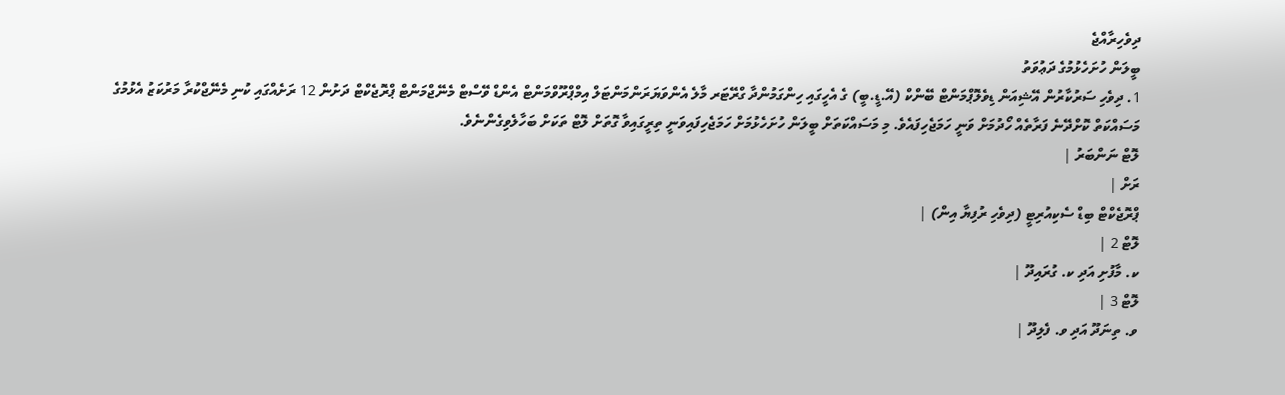ދިވެހިރާއްޖެ
ބީލަން ހުށަހެޅުމުގެ ދަޢުވަތު
1. ދިވެހި ސަރުކާރުން އޭޝިއަން ޑިވެލޮޕްމަންޓް ބޭންކް (އޭ.ޑީ.ބީ) ގެ އެހީގައި ހިންގަމުންދާ ގްރޭޓަރ މާލެ އެންވަޔަރަންމަންޓަލް އިމްޕްރޫވްމަންޓް އެންޑް ވޭސްޓް މެނޭޖްމަންޓް ޕްރޮޖެކްޓް ދަށުން 12 ރަށެއްގައި ކުނި މެނޭޖްކުރާ މަރުކަޒު އެޅުމުގެ މަސައްކަތް ކޮށްދޭނެ ފަރާތެއް ހޯދުމަށް ވަނީ ހަމަޖެހިފައެވެ. މި މަސައްކަތަށް ބީލަން ހުށަހެޅުމަށް ހަމަޖެހިފައިވަނީ ތިރީގައިވާ ގޮތަށް ލޮޓް ތަކަށް ބަހާލެވިގެންނެވެ.
ލޮޓް ނަންބަރު |
ރަށް |
ޕްރޮޖެކްޓް ބިޑް ސެކިއުރިޓީ (ދިވެހި ރުފިޔާ އިން) |
ލޮޓް 2 |
ކ. މާފުށި އަދި ކ. ގުރައިދޫ |
ލޮޓް 3 |
ވ. ތިނަދޫ އަދި ވ. ފެލިދޫ |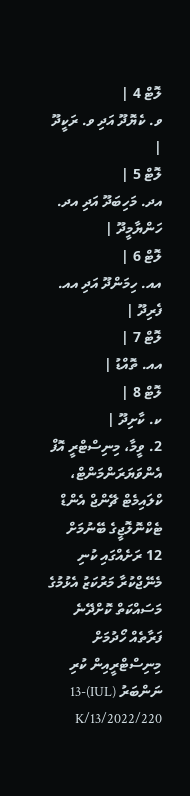ލޮޓް 4 |
ވ. ކެޔޮދޫ އަދި ވ. ރަކީދޫ |
ލޮޓް 5 |
އދ. މަހިބަދޫ އަދި އދ. ހަންޔާމީދޫ |
ލޮޓް 6 |
އއ. ހިމަންދޫ އަދި އއ. ފެރިދޫ |
ލޮޓް 7 |
އއ. ތޮއްޑު |
ލޮޓް 8 |
ކ. ކާށިދޫ |
2. ވީމާ، މިނިސްޓްރީ އޮފް އެންވަޔަރަންމަންޓް، ކްލައިމެޓް ޗޭންޖް އެންޑް ޓެކްނޮލޮޖީގެ ބޭނުމަށް 12 ރަށެއްގައި ކުނި މެނޭޖްކުރާ މަރުކަޒު އެޅުމުގެ މަސައްކަތް ކޮށްދޭނެ ފަރާތެއް ހޯދުމަށް މިނިސްޓްރީއިން ކުރި ނަންބަރު (IUL)13-K/13/2022/220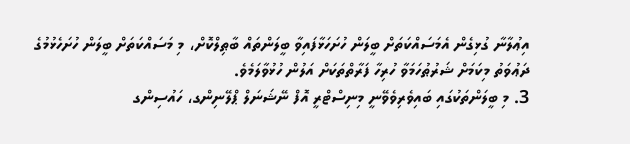އިޢުލާނާ ގުޅިގެން އެމަސައްކަތަށް ބީލަން ހުށަހަޅާފައިވާ ބީލަންތައް ބާޠިލްކޮށް، މި މަސައްކަތަށް ބީލަން ހުށަހެޅުމުގެ ދަޢުވަތު މިކަމަށް ޝަރުޠުހަމަވާ ހުރިހާ ފަރާތްތަކަށް އަލުން ހުޅުވާލަމެވެ.
3. މި ބީލަންތަކުގައި ބައިވެރިވެވޭނީ މިނިސްޓްރީ އޮފް ނޭޝަނަލް ޕްލޭނިންގ، ހައުސިންގ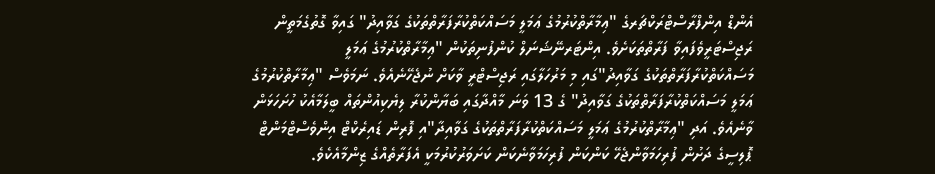އެންޑް އިންފްރާސްޓްރަކްޗަރގެ "ޢިމާރާތްކުރުމުގެ ޢަމަލީ މަސައްކަތްކުރާފަރާތްތަކުގެ ގަވާއިދު" ގައިވާ ގޮތުގެމަތީން ރަޖިސްޓަރީވެފައިވާ ފަރާތްތަކަށެވެ. އިންޓަރނޭޝަނަލް ކުންފުނިތަކުން "ޢިމާރާތްކުރުމުގެ ޢަމަލީ މަސައްކަތްކުރާފަރާތްތަކުގެ ގަވާއިދު"ގައި މި މަރުހަލާގައި ރަޖިސްޓްރީ ވާކަށް ނުޖެހޭނެއެވެ. ނަމަވެސް "ޢިމާރާތްކުރުމުގެ ޢަމަލީ މަސައްކަތްކުރާފަރާތްތަކުގެ ގަވާއިދު" ގެ 13 ވަނަ މާއްދާގައި ބަޔާންކުރާ ލިޔެކިއުންތައް ބީލަމާއެކު ހުށަހަޅަން ވާނެއެވެ. އަދި "ޢިމާރާތްކުރުމުގެ ޢަމަލީ މަސައްކަތްކުރާފަރާތްތަކުގެ ގަވާއިދާ"އި ފޮރިން ޑައިރެކްޓް އިންވެސްޓްމަންޓް ޕޮލިސީގެ ދަށުން ފުރިހަމަވާންޖެހޭ ކަންކަން ފުރިހަމަވާނެކަން ކަށަވަރުކުރުމަކީ އެފަރާތެއްގެ ޒިންމާއެކެވެ.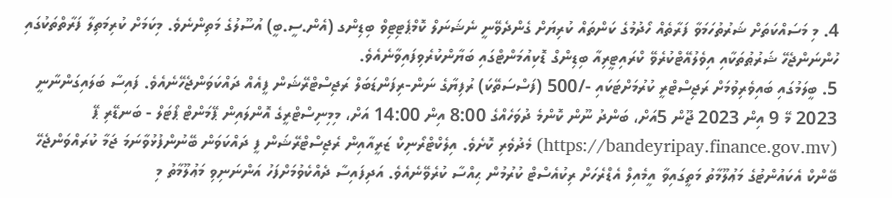4. މި މަސައްކަތަށް ޝަރުތުހަމަވާ ފަރާތެއް ހޯދުމުގެ ކަންތައް ކުރިޔަށް ގެންދެވޭނީ ނެޝަނަލް ކޮމްޕެޓިޓިވް ބިޑިންގ (އެން.ސީ.ބީ) އުސޫލުގެ މަތިންނެވެ. މިކަމަށް ކުރިމަތިލާ ފަރާތްތަކުގައި ހުންނަންޖެހޭ ޝަރުޠުތަކާއި އިވެލުއޭޓްކުރެވޭ ކްރައިޓީރިއާ ބިޑިންގް ޑޮކިއުމަންޓްގައި ބަޔާންކުރެވިފައިވާނެއެވެ.
5. ބީލަމުގައި ބައިވެރިވުމަށް ރަޖިސްޓްރީ ކުރުމަށްޓަކައި -/500 (ފަސްސަތޭކަ) ރުފިޔާގެ ނަން-ރިފަންޑަބަލް ރަޖިސްޓްރޭޝަން ފީއެއް ދައްކަވަންޖެހޭނެއެވެ. ފައިސާ ބަލައިގަންނާނީ 2023 މޭ 9 އިން 2023 ޖޫން 5އަށް، ބަންދު ނޫން ކޮންމެ ދުވަހެއްގެ 8:00 އިން 14:00 އަށް، މިމިނިސްޓްރީގެ އޮންލައިން ޕޭމަންޓް ޕޯޓަލް - ބަނޑޭރި ޕޭ (https://bandeyripay.finance.gov.mv) މެދުވެރި ކޮށެވެ. އިލެކްޓްރޯނިކް ޒަރީއާއިން ރެޖިސްޓްރޭޝަން ފީ ދައްކަވަން ބޭނުންފުޅުވާނަމަ ޖަމާ ކުރައްވަންޖެހޭ ބޭންކް އެކައުންޓުގެ މަޢުލޫމާތު މަތީގައިވާ އީމެއިލް އެޑްރެހަށް ރިކުއެސްޓް ކުރުމުން ޙިއްސާ ކުރެވޭނެއެވެ. އަދިފައިސާ ދެއްކެވުމަށްފަހު އަންނަނިވި މަޢުލޫމާތު މި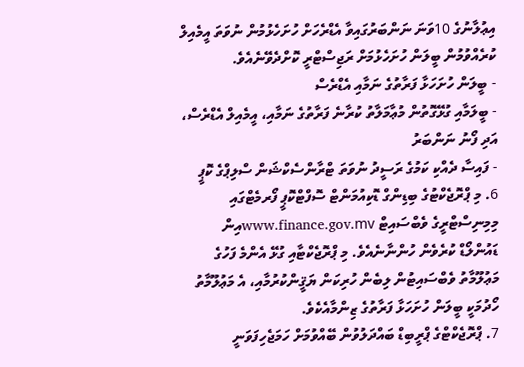އިޢުލާނުގެ 10ވަނަ ނަންބަރުގައިވާ އެޑްރެހަށް ހުށަހެޅުމުން ނުވަތަ އީމެއިލް ކުރެއްވުމުން ބީލަން ހުށަހެޅުމަށް ރަޖިސްޓްރީ ކޮށްދެވޭނެއެވެ.
- ބީލަން ހުށަހަޅާ ފަރާތުގެ ނަމާއި އެޑްރެސް
- ބީލަމާއި ގުޅޭގޮތުން މުޢާމަލާތު ކުރާނެ ފަރާތުގެ ނަމާއި، އީމެއިލް އެޑްރެސް، އަދި ފޯނު ނަންބަރު
- ފައިސާ ދެއްކި ކަމުގެ ރަސީދު ނުވަތަ ޓްރާންސެކްޝަން ސްލިޕްގެ ކޮޕީ
6. މި ޕްރޮޖެކްޓުގެ ބިޑިންގް ޑޮކިއުމަންޓް ސޮފްޓްކޮޕީ ފޯރމެޓްގައި މިމިނިސްޓްރީގެ ވެބްސައިޓް www.finance.gov.mvއިން ޑައުންލޯޑް ކުރެވެން ހުންނާނެއެވެ. މި ޕްރޮޖެކްޓާއި ގުޅޭ އެންމެ ފަހުގެ މަޢުލޫމާތު ވެބްސައިޓުން ލިބެން ހުރިކަން ޔަޤީންކުރުމާއި، އެ މަޢުލޫމާތު ހޯދުމަކީ ބީލަން ހުށަހަޅާ ފަރާތުގެ ޒިންމާއެކެވެ.
7. ޕްރޮޖެކްޓްގެ ޕްރީބިޑް ބައްދަލުވުން ބޭއްވުމަށް ހަމަޖެހިފަވަނީ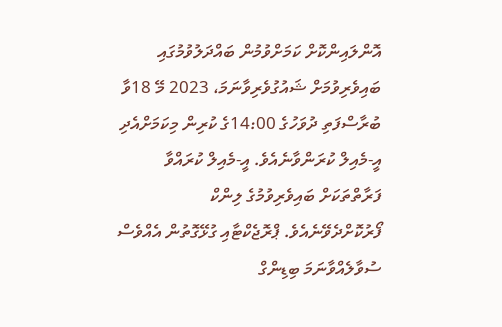އޮންލައިންކޮށް ކަމަށްވުމުން ބައްދަލުވުމުގައި ބައިވެރިވުމަށް ޝައުގުވެރިވާނަމަ، 2023 މޭ 18ވާ ބުރާސްފަތި ދުވަހުގެ 14:00ގެ ކުރިން މިކަމަށްއެދި އީ-މެއިލް ކުރަންވާނެއެވެ. އީ-މެއިލް ކުރައްވާ ފަރާތްތަކަށް ބައިވެރިވުމުގެ ލިންކް ފޯރުކޮށްދެވޭނެއެވެ. ޕްރޮޖެކްޓާއި ގުޅޭގޮތުން އެއްވެސް ސުވާލެއްވާނަމަ ބިޑިންގް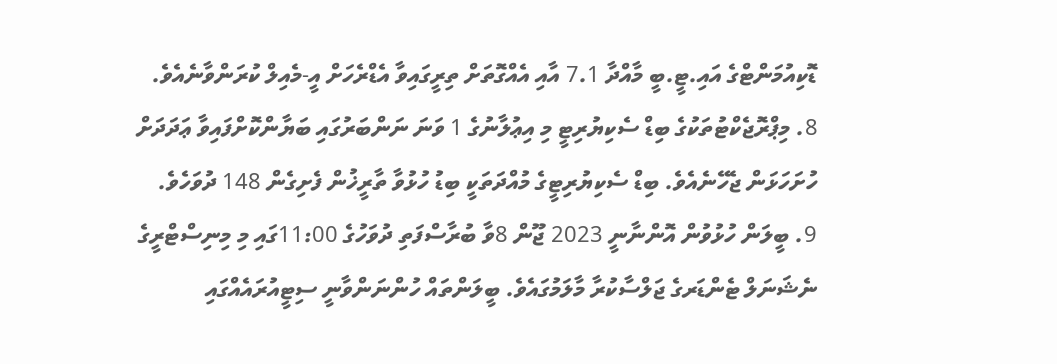ޑޮކިއުމަންޓްގެ އައި.ޓީ.ބީ މާއްދާ 7.1 އާއި އެއްގޮތަށް ތިރީގައިވާ އެޑްރެހަށް އީ-މެއިލް ކުރަންވާނެއެވެ.
8. މިޕްރޮޖެކްޓުތަކުގެ ބިޑް ސެކިޔުރިޓީ މި އިޢުލާނުގެ 1 ވަނަ ނަންބަރުގައި ބަޔާންކޮށްފައިވާ ޢަދަދަށް ހުށަހަޅަން ޖެހޭނެއެވެ. ބިޑް ސެކިޔުރިޓީގެ މުއްދަތަކީ ބިޑު ހުޅުވާ ތާރީޚުން ފެށިގެން 148 ދުވަހެވެ.
9. ބީލަން ހުޅުވުން އޮންނާނީ 2023 ޖޫން 8ވާ ބުރާސްފަތި ދުވަހުގެ 11:00ގައި މި މިނިސްޓްރީގެ ނެޝަނަލް ޓެންޑަރގެ ޖަލްސާކުރާ މާލަމުގައެވެ. ބީލަންތައް ހުންނަންވާނީ ސިޓީއުރައެއްގައި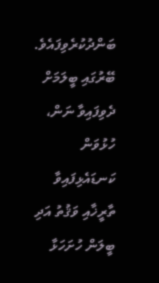ބަންދުކުރެވިފައެވެ. ބޭރުގައި ބީލަމަށް ދެވިފައިވާ ނަން، ހުޅުވަން ކަނޑައެޅިފައިވާ ތާރީޚާއި ވަޤުތު އަދި ބީލަން ހުށަހަޅާ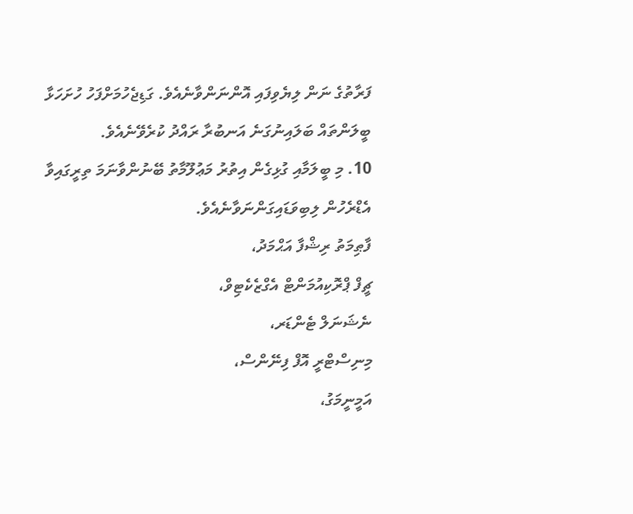ފަރާތުގެ ނަން ލިޔެވިފައި އޮންނަންވާނެއެވެ. ގަޑިޖެހުމަށްފަހު ހުށަހަޅާ ބީލަންތައް ބަލައިނުގަނެ އަނބުރާ ރައްދު ކުރެވޭނެއެވެ.
10. މި ބީލަމާއި ގުޅިގެން އިތުރު މަޢުލޫމާތު ބޭނުންވާނަމަ ތިރީގައިވާ އެޑްރެހުން ލިބިވަޑައިގަންނަވާނެއެވެ.
ފާޠިމަތު ރިޝްފާ އަޙްމަދު،
ޗީފް ޕްރޮކިއުމަންޓް އެގްޒެކެޓިވް،
ނެޝަނަލް ޓެންޑަރ،
މިނިސްޓްރީ އޮފް ފިނޭންސް،
އަމީނީމަގު،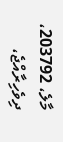މާލެ، 203792، ދިވެހިރާއްޖެ،